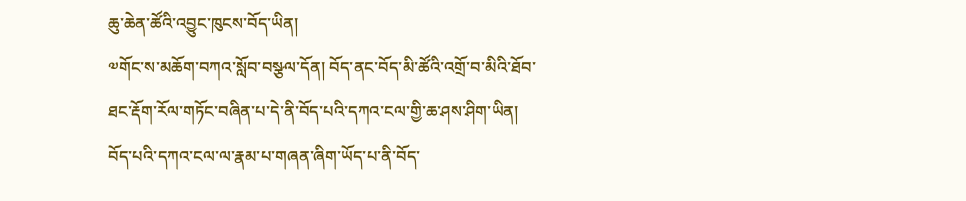ཆུ་ཆེན་ཚོའི་འབྱུང་ཁུངས་བོད་ཡིན།
༧གོང་ས་མཆོག་བཀའ་སློབ་བསྩལ་དོན། བོད་ནང་བོད་མི་ཚོའི་འགྲོ་བ་མིའི་ཐོབ་ཐང་རྡོག་རོལ་གཏོང་བཞིན་པ་དེ་ནི་བོད་པའི་དཀའ་ངལ་གྱི་ཆ་ཤས་ཤིག་ཡིན། བོད་པའི་དཀའ་ངལ་ལ་རྣམ་པ་གཞན་ཞིག་ཡོད་པ་ནི་བོད་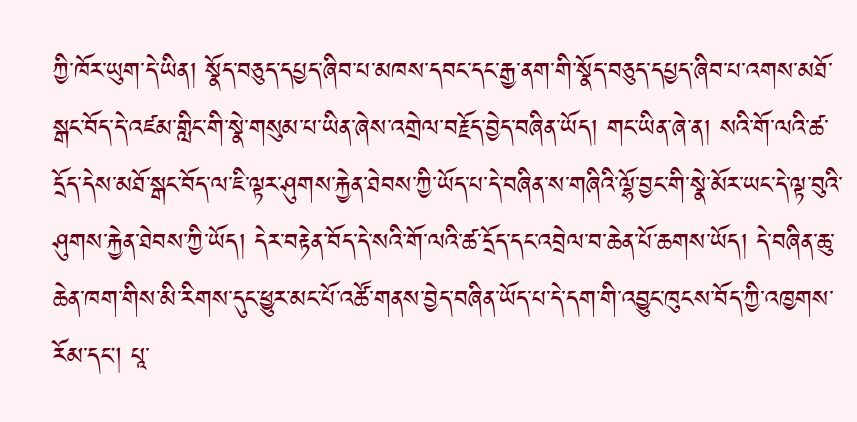ཀྱི་ཁོར་ཡུག་དེ་ཡིན། སྣོད་བཅུད་དཔྱད་ཞིབ་པ་མཁས་དབང་དང་རྒྱ་ནག་གི་སྣོད་བཅུད་དཔྱད་ཞིབ་པ་འགས་མཐོ་སྒང་བོད་དེ་འཛམ་གླིང་གི་སྣེ་གསུམ་པ་ཡིན་ཞེས་འགྲེལ་བརྗོད་བྱེད་བཞིན་ཡོད། གང་ཡིན་ཞེ་ན། སའི་གོ་ལའི་ཚ་དྲོད་དེས་མཐོ་སྒང་བོད་ལ་ཇི་ལྟར་ཤུགས་རྐྱེན་ཐེབས་ཀྱི་ཡོད་པ་དེ་བཞིན་ས་གཞིའི་ལྷོ་བྱང་གི་སྣེ་མོར་ཡང་དེ་ལྟ་བུའི་ཤུགས་རྐྱེན་ཐེབས་ཀྱི་ཡོད། དེར་བརྟེན་བོད་དེ་སའི་གོ་ལའི་ཚ་དྲོད་དང་འབྲེལ་བ་ཆེན་པོ་ཆགས་ཡོད། དེ་བཞིན་ཆུ་ཆེན་ཁག་གིས་མི་རིགས་དུང་ཕྱུར་མང་པོ་འཚོ་གནས་བྱེད་བཞིན་ཡོད་པ་དེ་དག་གི་འབྱུང་ཁུངས་བོད་ཀྱི་འཁྱགས་རོམ་དང། པཱ་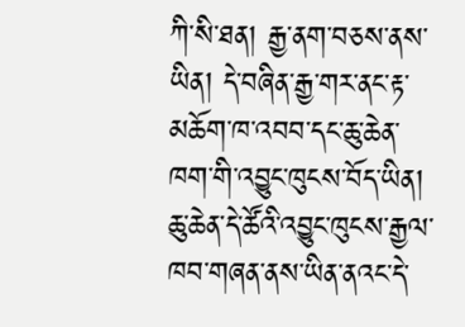ཀི་སི་ཐན། རྒྱ་ནག་བཅས་ནས་ཡིན། དེ་བཞིན་རྒྱ་གར་ནང་རྟ་མཆོག་ཁ་འབབ་དང་ཆུ་ཆེན་ཁག་གི་འབྱུང་ཁུངས་བོད་ཡིན། ཆུ་ཆེན་དེ་ཚོའི་འབྱུང་ཁུངས་རྒྱལ་ཁབ་གཞན་ནས་ཡིན་ནའང་དེ་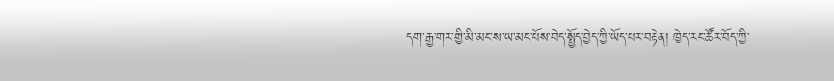དག་རྒྱ་གར་གྱི་མི་མང་ས་ཡ་མང་པོས་བེད་སྤྱོད་བྱེད་ཀྱི་ཡོད་པར་བརྟེན། ཁྱེད་རང་ཚོར་བོད་ཀྱི་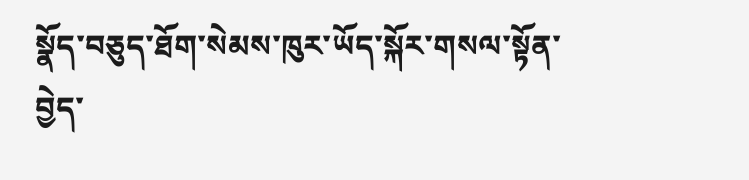སྣོད་བཅུད་ཐོག་སེམས་ཁུར་ཡོད་སྐོར་གསལ་སྟོན་བྱེད་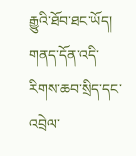རྒྱུའི་ཐོབ་ཐང་ཡོད། གནད་དོན་འདི་རིགས་ཆབ་སྲིད་དང་འབྲེལ་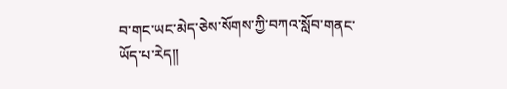བ་གང་ཡང་མེད་ཅེས་སོགས་ཀྱི་བཀའ་སློབ་གནང་ཡོད་པ་རེད།།